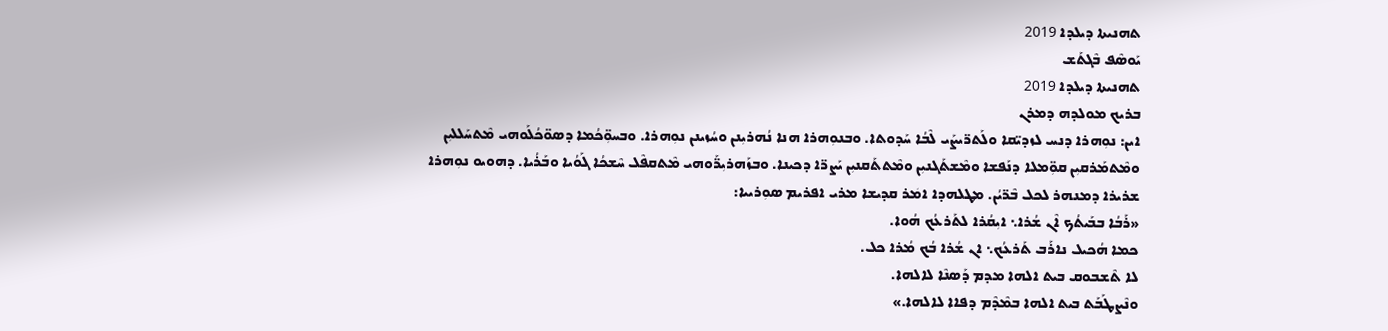ܬܗܢܝܬܐ ܕܝܠܕܐ 2019
ܝܰܘܣܶܦ ܒܶܓܬܰܫ
ܬܗܢܝܬܐ ܕܝܠܕܐ 2019
ܒܪܝܟ ܡܘܠܕܗ ܕܡܪܢ
ܐܝܢ: ܢܘܼܗܪܐ ܕܢܚ ܠܙܕܝ̈ܩܐ ܘܠܰܬܪ̈ܝܨܰܝ ܠܶܒܳܐ ܚܰܕܘܬܐ. ܘܒܢܘܼܗܪܐ ܗܢܐ ܢܳܗܪܝܼܢܢ ܘܚܳܙܝܢܢ ܢܘܼܗܪܐ. ܘܒܚܘܼ̈ܟܳܡܐ ܕܣܘ̈ܟܳܠܰܘܗܝ ܡܶܬܚܰܠܠܝܼܢ ܘܡܶܬܡܰܪܩܝܼܢ ܩܘܼ̈ܡܠܐ ܕܢܰܦܫܐ ܘܡܶܫܬܰܓܢܝܼܢ ܘܡܶܬܬܰܩܢܝܼܢ ܝܰܨܪ̈ܐ ܕܟܝܢܐ. ܘܒܙܰܗܪܝܼܪ̈ܰܘܗܝ ܡܶܬܩܦܶܠ ܚܶܫܟܳܐ ܓܰܘܳܝܐ ܘܒܰܪܳܝܐ. ܕܗܘܝܘ ܢܘܼܗܪܐ ܫܪܝܪܐ ܕܡܢܗܪ ܠܟܠ ܒܶܪ̈ܝܳܢ. ܡܛܠܗܕܐ ܐܡܿܪ ܩܕܝܫܐ ܡܪܝ ܐܦܪܝܡ ܣܘܼܪܝܝܐ:
«ܪܰܒܳܐ ܒܒܰܝܬܳܟ ܐܶܢ ܫܳܪܐ܆ ܐܝܼܩܳܪܐ ܠܬܰܪܥܳܟ ܗܳܘܐ.
ܟܡܐ ܗܳܟܝܠ ܢܐܪܰܒ ܬܰܪܥܳܟ܆ ܐܢ ܫܳܪܐ ܒܳܟ ܡܳܪܐ ܟܠ.
ܠܐ ܬܶܫܒܘܩ ܒܝܬ ܐܠܗܐ ܡܕܡ ܕܰܣܢܶܐ ܠܐܠܗܐ.
ܘܢܶܨܛܰܒܰܬ ܒܝܬ ܐܠܗܐ ܒܡܶܕܶܡ ܕܦܐܐ ܠܐܠܗܐ.»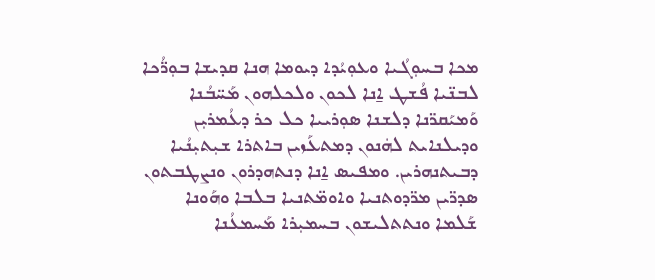ܡܟܐ ܒܚܘܼܓܳܝܐ ܘܥܘܼܝܳܕܐ ܕܝܘܡܐ ܗܢܐ ܩܕܝܫܐ ܒܘܼܪ̈ܳܟܐ ܠܒܢ̈ܝܐ ܦܳܫܛ ܐ̱ܢܐ ܠܟܘܢ ܘܠܟܠܗܘܢ ܡܰܚ̈ܒܳܢܐ ܘܰܡܝܰܩܪ̈ܢܐ ܕܠܫܢܐ ܣܘܼܪܝܝܐ ܟܠ ܟܪ ܕܥܳܡܪܝܼܢ ܘܕܝܠܢܐܝܬ ܠܗܿܢܘܢ ܕܡܬܥܰܙܝܢ ܒܐܬܪܐ ܫܝܼܬܝܼܢܳܝܐ ܕܒܝܬܢܗܪܝܢ. ܘܡܦܝܣ ܐ̱ܢܐ ܕܢܬܗܕܪܘܢ ܘܢܨܛܒܬܘܢ ܣܕܪ̈ܝܢ ܡܪ̈ܕܘܬܢܝܐ ܘܐܘܡ̈ܬܢܝܐ ܒܠܒܐ ܘܗܰܘܢܐ ܫܰܠܡܐ ܘܢܬܬܠܝܫܘܢ ܒܚܡܝܼܪܐ ܡܰܚܡܥܳܢܐ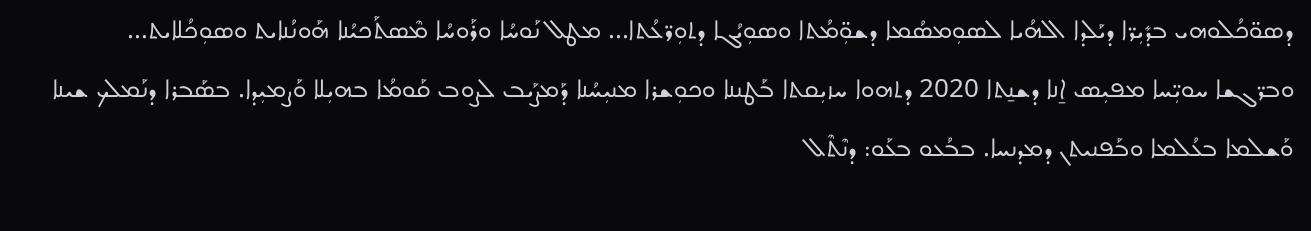ܕܣܘ̈ܟܳܠܘܗܝ ܒܕܺܝܼܪ̈ܐ ܕܝܰܠܕܐ ܐܠܗܳܝܐ ܠܣܘܼܡܣܳܡܐ ܕܫܘܼ̈ܡܳܬܐ ܘܣܘܼܝܳܓܐ ܕܬܘܼܪ̈ܥܳܬܐ... ܡܛܠ ܢܰܘܚܳܐ ܘܪܰܘܚܳܐ ܡܶܣܬܰܟܝܳܢܐ ܗܰܘܢܳܢܐܝܬ ܘܣܘܼܟܳܠܐܝܬ...
ܘܒܪ̈ܓܫܐ ܚܘܝܼ̈ܚܐ ܡܦܝܼܣ ܐ̱ܢܐ ܕܫܢ̱ܬܐ 2020 ܕܬܗܘܐ ܚܙܝܼܩܬܐ ܒܰܛܢܢܐ ܘܟܘܼܫܪܐ ܡܢܝܼܚܳܢܐ ܕܰܡܨܰܝܒ ܠܨܘܒ ܩܰܘܡܳܐ ܒܗܝܼܠܐ ܘܰܨܡܝܼܕܐ. ܒܣܰܒܪܐ ܕܢܰܡܠܟ ܫܝܢܐ ܘܰܫܠܡܐ ܒܥܳܠܡܐ ܘܒܰܦܢܝܬܢ ܕܡܕܢܚܐ. ܒܒܳܥܘ ܒܥܰܘ: ܕܢܶܬܶܠ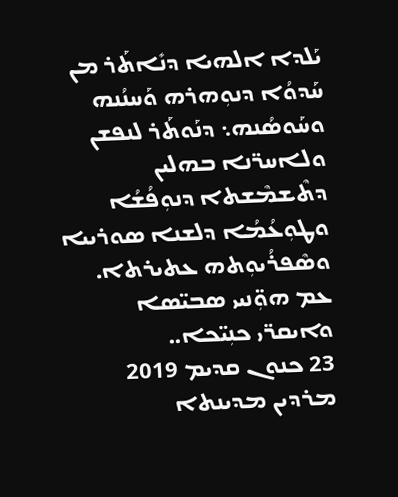ܝܰܠܕܐ ܐܠܗܝܐ ܕܢܺܐܬܰܪ ܡܢ ܚܰܕܘܳܐ ܕܢܘܼܗܪܗ ܘܰܚܢܳܢܗ ܘܚܰܘܣܳܢܗ܆ ܕܢܰܘܬܰܪ ܠܢܦܫܢ ܘܠܐܚܪ̈ܢܐ ܒܗܠܝܢ ܕܬܶܫܡܶܫܬܐ ܕܢܘܼܦܳܫܳܐ ܘܛܘܼܥܳܡܳܐ ܕܠܫܢܐ ܣܘܪܝܝܐ ܘܣܶܦܪܳܝܘܼܬܗ ܥܬܝܪܬܐ.  ܥܡ ܗܘܼ̈ܢܝܝ ܣܒܝ̈ܣܐ ܘܐܝܩܪ̈ܝ ܟܢܼܝ̈ܟܐ..
23 ܟܢܘܢ ܩܕܝܡ 2019 ܡܪܕܝܢ ܡܕܝܢܬܐ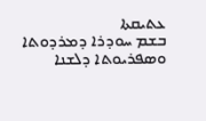ܥܬܝܩܬܐ
ܒܫܡ ܚܘܕܪܐ ܕܡܪܕܘܬܐ ܘܣܦܪܝܘܬܐ ܕܠܫܢܐ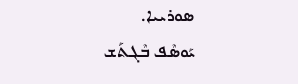ܣܘܪܝܝܐ.
ܝܰܘܣܶܦ ܒܶܓܬܰܫ